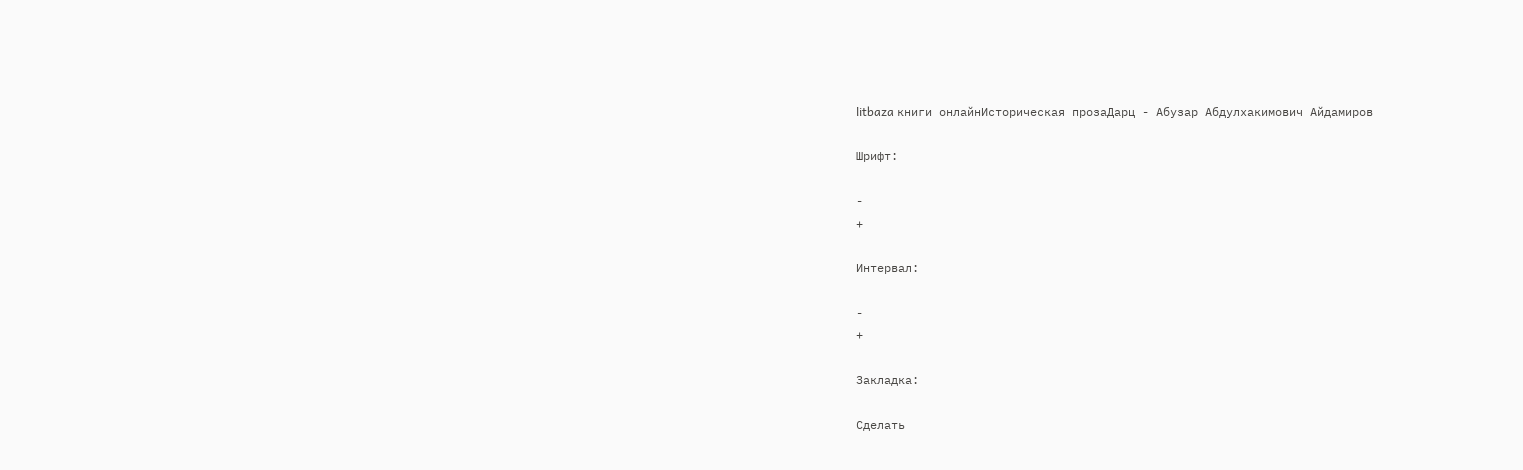litbaza книги онлайнИсторическая прозаДарц - Абузар Абдулхакимович Айдамиров

Шрифт:

-
+

Интервал:

-
+

Закладка:

Сделать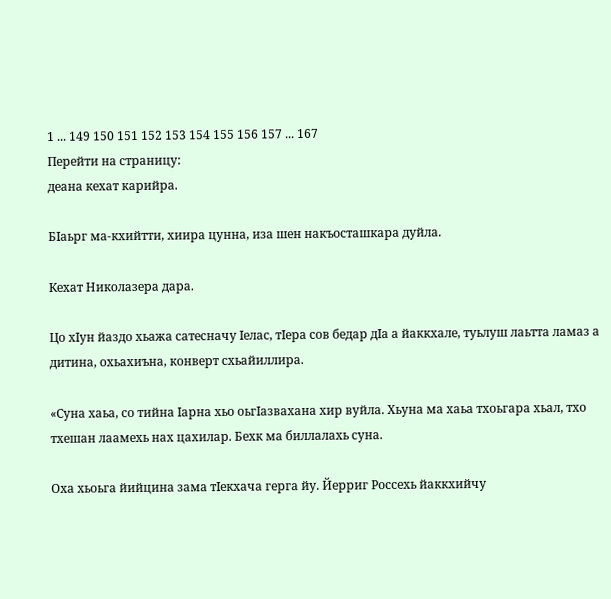1 ... 149 150 151 152 153 154 155 156 157 ... 167
Перейти на страницу:
деана кехат карийра.

БIаьрг ма-кхийтти, хиира цунна, иза шен накъосташкара дуйла.

Кехат Николазера дара.

Цо хIун йаздо хьажа сатесначу Iелас, тIера сов бедар дIа а йаккхале, туьлуш лаьтта ламаз а дитина, охьахиъна, конверт схьайиллира.

«Суна хаьа, со тийна Iарна хьо оьгIазвахана хир вуйла. Хьуна ма хаьа тхоьгара хьал, тхо тхешан лаамехь нах цахилар. Бехк ма биллалахь суна.

Оха хьоьга йийцина зама тIекхача герга йу. Йерриг Россехь йаккхийчу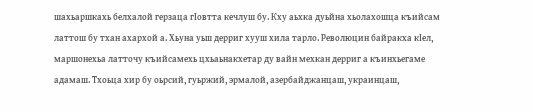шахьаршкахь белхалой герзаца гIовтта кечлуш бу. Кху аьхка дуьйна хьолахошца къийсам латтош бу тхан ахархой а. Хьуна уьш дерриг хууш хила тарло. Революцин байракха кIел, маршонехьа латточу къийсамехь цхьаьнакхетар ду вайн мехкан дерриг а къинхьегаме адамаш. Тхоьца хир бу оьрсий, гуьржий, эрмалой, азербайджанцаш, украинцаш,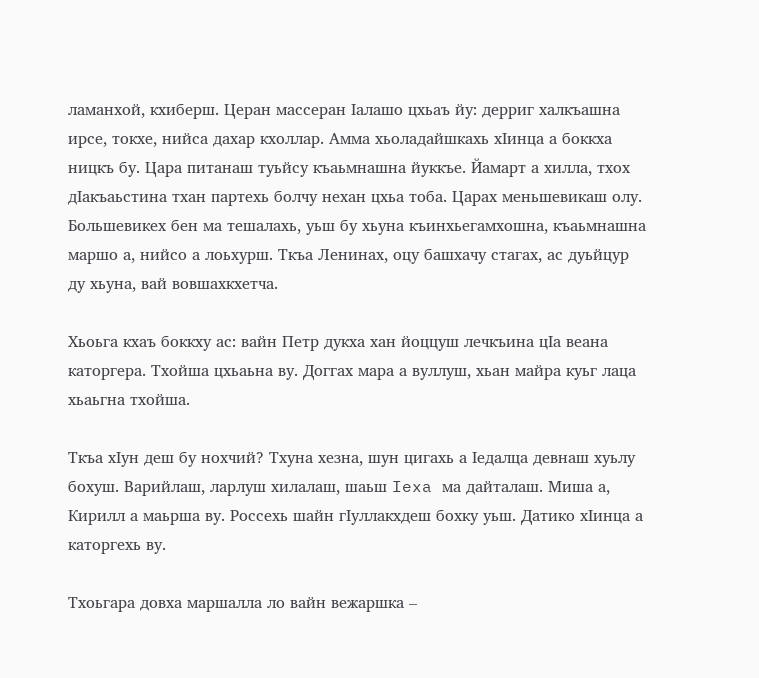ламанхой, кхиберш. Церан массеран Iалашо цхьаъ йу: дерриг халкъашна ирсе, токхе, нийса дахар кхоллар. Амма хьоладайшкахь хIинца а боккха ницкъ бу. Цара питанаш туьйсу къаьмнашна йуккъе. Йамарт а хилла, тхох дIакъаьстина тхан партехь болчу нехан цхьа тоба. Царах меньшевикаш олу. Большевикех бен ма тешалахь, уьш бу хьуна къинхьегамхошна, къаьмнашна маршо а, нийсо а лоьхурш. Ткъа Ленинах, оцу башхачу стагах, ас дуьйцур ду хьуна, вай вовшахкхетча.

Хьоьга кхаъ боккху ас: вайн Петр дукха хан йоццуш лечкъина цIa веана каторгера. Тхойша цхьаьна ву. Доггах мара а вуллуш, хьан майра куьг лаца хьаьгна тхойша.

Ткъа хIун деш бу нохчий? Тхуна хезна, шун цигахь а Iедалца девнаш хуьлу бохуш. Варийлаш, ларлуш хилалаш, шаьш Iexa ма дайталаш. Миша а, Кирилл а маьрша ву. Россехь шайн гIуллакхдеш бохку уьш. Датико хIинца а каторгехь ву.

Тхоьгара довха маршалла ло вайн вежаршка –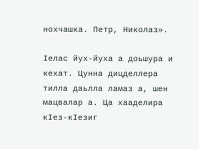нохчашка. Петр, Николаз».

Iелас йух-йуха а доьшура и кехат. Цунна дицделлера тилла даьлла ламаз а, шен мацвалар а. Ца хааделира кIез-кIезиг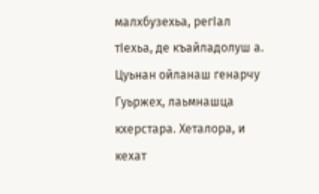малхбузехьа, регIал тIехьa, де къайладолуш а. Цуьнан ойланаш генарчу Гуьржех, лаьмнашца кхерстара. Хеталора, и кехат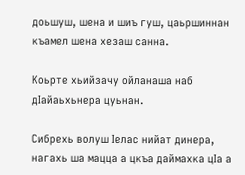доьшуш, шена и шиъ гуш, цаьршиннан къамел шена хезаш санна.

Коьрте хьийзачу ойланаша наб дIайаьхьнера цуьнан.

Сибрехь волуш Iелас нийат динера, нагахь ша мацца а цкъа даймахка цIа а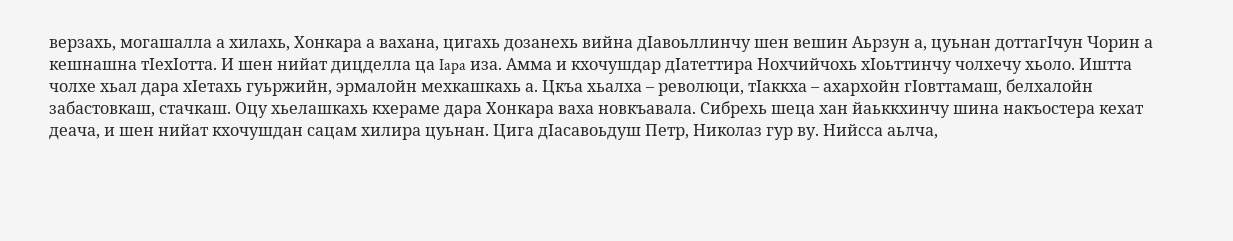верзахь, могашалла а хилахь, Хонкара а вахана, цигахь дозанехь вийна дIавоьллинчу шен вешин Аьрзун а, цуьнан доттагIчун Чорин а кешнашна тIехIотта. И шен нийат дицделла ца Iapa иза. Амма и кхочушдар дIатеттира Нохчийчохь хIоьттинчу чолхечу хьоло. Иштта чолхе хьал дара хIетахь гуьржийн, эрмалойн мехкашкахь а. Цкъа хьалха – революци, тIаккха – ахархойн гIовттамаш, белхалойн забастовкаш, стачкаш. Оцу хьелашкахь кхераме дара Хонкара ваха новкъавала. Сибрехь шеца хан йаьккхинчу шина накъостера кехат деача, и шен нийат кхочушдан сацам хилира цуьнан. Цига дIасавоьдуш Петр, Николаз гур ву. Нийсса аьлча,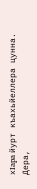хIapa йурт къахьйеллера цунна. Дера,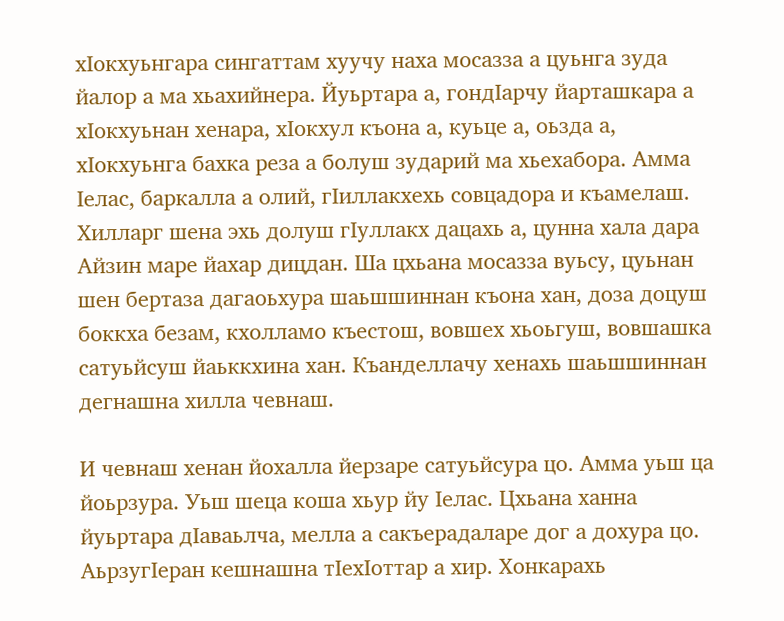хIокхуьнгара сингаттам хуучу наха мосазза а цуьнга зуда йалор а ма хьахийнера. Йуьртара а, гондIарчу йарташкара а хIокхуьнан хенара, хIокхул къона а, куьце а, оьзда а, хIокхуьнга бахка реза а болуш зударий ма хьехабора. Амма Iелас, баркалла а олий, гIиллакхехь совцадора и къамелаш. Хилларг шена эхь долуш гIуллакх дацахь а, цунна хала дара Айзин маре йахар дицдан. Шa цхьана мосазза вуьсу, цуьнан шен бертаза дагаоьхура шаьшшиннан къона хан, доза доцуш боккха безам, кхолламо къестош, вовшех хьоьгуш, вовшашка сатуьйсуш йаьккхина хан. Къанделлачу хенахь шаьшшиннан дегнашна хилла чевнаш.

И чевнаш хенан йохалла йерзаре сатуьйсура цо. Амма уьш ца йоьрзура. Уьш шеца коша хьур йу Iелас. Цхьана ханна йуьртара дIаваьлча, мелла а сакъерадаларе дог а дохура цо. АьрзугIеран кешнашна тIехIоттар а хир. Хонкарахь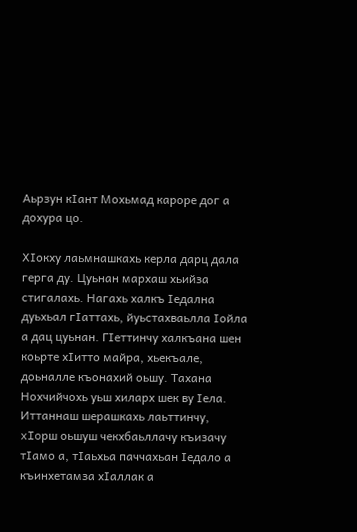Аьрзун кIант Мохьмад кароре дог а дохура цо.

ХIокху лаьмнашкахь керла дарц дала герга ду. Цуьнан мархаш хьийза стигалахь. Нагахь халкъ Iедална дуьхьал гIаттахь, йуьстахваьлла Iойла а дац цуьнан. ГIеттинчу халкъана шен коьрте хIитто майра, хьекъале, доьналле къонахий оьшу. Тахана Нохчийчохь уьш хиларх шек ву Iела. Иттаннаш шерашкахь лаьттинчу, xIoрш оьшуш чекхбаьллачу къизачу тIамо а, тIaьxьa паччахьан Iедало а къинхетамза хIаллак а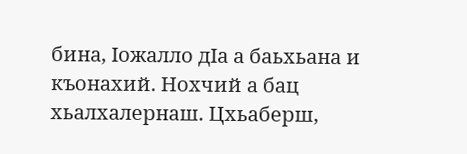бина, Iожалло дIа а баьхьана и къонахий. Нохчий а бац хьалхалернаш. Цхьаберш,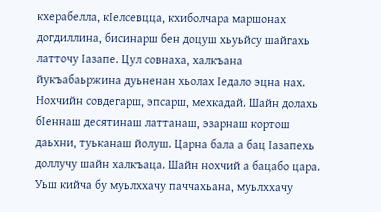кхерабелла, кIелсевцца, кхиболчара маршонах догдиллина, бисинарш бен доцуш хьуьйсу шайгахь латточу Iазапе. Цул совнаха, халкъана йукъабаьржина дуьненан хьолах Iедало эцна нах. Нохчийн совдегарш, эпсарш, мехкадай. Шайн долахь бIеннаш десятинаш латтанаш, эзарнаш кортош даьхни, туьканаш йолуш. Царна бала а бац Iазапехь доллучу шайн халкъаца. Шайн нохчий а бацабо цара. Уьш кийча бу муьлххачу паччахьана, муьлххачу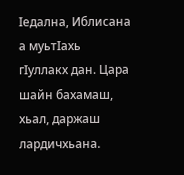Iедална, Иблисана а муьтIахь гIуллакх дан. Цара шайн бахамаш, хьал, даржаш лардичхьана.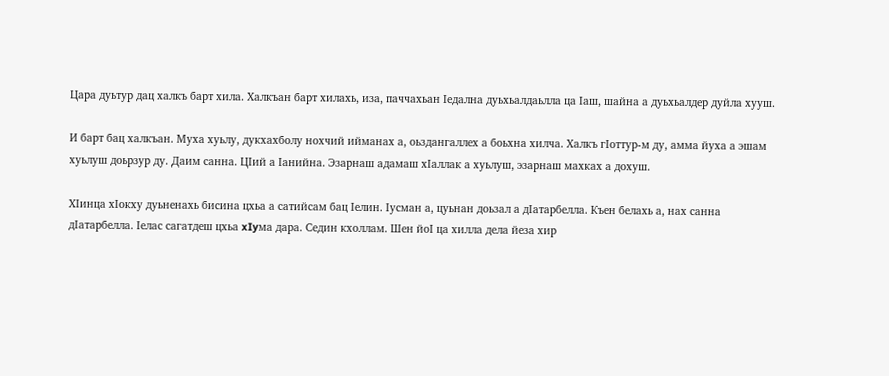Цара дуьтур дац халкъ барт хила. Халкъан барт хилахь, иза, паччахьан Iедална дуьхьалдаьлла ца Iаш, шайна а дуьхьалдер дуйла хууш.

И барт бац халкъан. Муха хуьлу, дукхахболу нохчий ийманах а, оьздангаллех а боьхна хилча. Халкъ гIоттур-м ду, амма йуха а эшам хуьлуш доьрзур ду. Даим санна. ЦIий а Iанийна. Эзарнаш адамаш хIаллак а хуьлуш, эзарнаш махках а дохуш.

ХIинца хIокху дуьненахь бисина цхьа а сатийсам бац Iелин. Iусман а, цуьнан доьзал а дIатарбелла. Къен белахь а, нах санна дIатарбелла. Iелас сагатдеш цхьа xIyма дара. Седин кхоллам. Шен йоI ца хилла дела йеза хир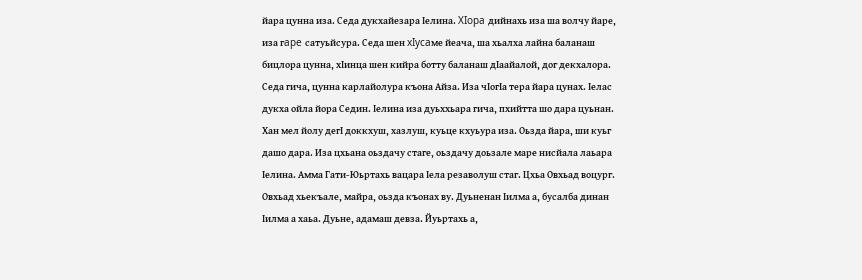йара цунна иза. Седа дукхайезара Iелина. XIopa дийнахь иза ша волчу йаре, иза гape сатуьйсура. Седа шен xIycaмe йеача, ша хьалха лайна баланаш бицлора цунна, хIинца шен кийра ботту баланаш дIаайалой, дог декхалора. Седа гича, цунна карлайолура къона Айза. Иза чIогIа тера йара цунах. Iелас дукха ойла йора Седин. Iелина иза дуьххьара гича, пхийтта шо дара цуьнан. Хан мел йолу дегI доккхуш, хазлуш, куьце кхуьура иза. Оьзда йара, ши куьг дашо дара. Иза цхьана оьздачу стаге, оьздачу доьзале маре нисйала лаьара Iелина. Амма Гати-Юьртахь вацара Iела резаволуш стаг. Цхьа Овхьад воцург. Овхьад хьекъале, майра, оьзда къонах ву. Дуьненан Iилма а, бусалба динан Iилма а хаьа. Дуьне, адамаш девза. Йуьртахь а,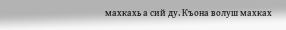махкахь а сий ду. Къона волуш махках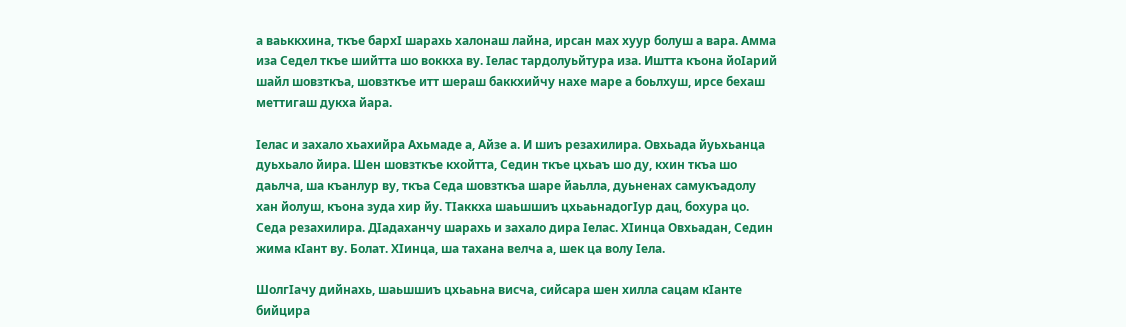а ваьккхина, ткъе бархI шарахь халонаш лайна, ирсан мах хуур болуш а вара. Амма иза Седел ткъе шийтта шо воккха ву. Iелас тардолуьйтура иза. Иштта къона йоIарий шайл шовзткъа, шовзткъе итт шераш баккхийчу нахе маре а боьлхуш, ирсе бехаш меттигаш дукха йара.

Iелас и захало хьахийра Ахьмаде а, Айзе а. И шиъ резахилира. Овхьада йуьхьанца дуьхьало йира. Шен шовзткъе кхойтта, Седин ткъе цхьаъ шо ду, кхин ткъа шо даьлча, ша къанлур ву, ткъа Седа шовзткъа шаре йаьлла, дуьненах самукъадолу хан йолуш, къона зуда хир йу. ТIаккха шаьшшиъ цхьаьнадогIур дац, бохура цо. Седа резахилира. ДIадаханчу шарахь и захало дира Iелас. ХIинца Овхьадан, Седин жима кIант ву. Болат. ХIинца, ша тахана велча а, шек ца волу Iела.

ШолгIачу дийнахь, шаьшшиъ цхьаьна висча, сийсара шен хилла сацам кIанте бийцира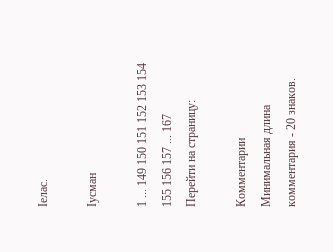Iелас.

Iусман

1 ... 149 150 151 152 153 154 155 156 157 ... 167
Перейти на страницу:

Комментарии
Минимальная длина комментария - 20 знаков.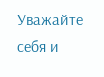Уважайте себя и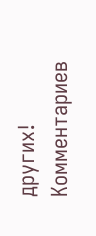других!
Комментариев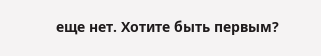еще нет. Хотите быть первым?